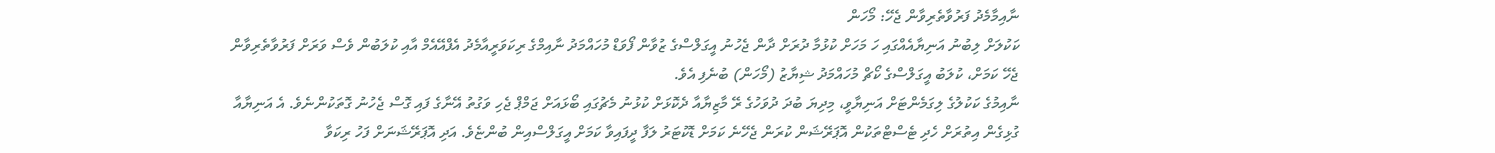ނާއިމާމެދު ފަރުވާތެރިވާން ޖެހޭ: މޯހަން
ކަކުލަށް ލިބުނު އަނިޔާއެއްގައި ހަ މަހަށް ކުޅުމާ ދުރަށް ދާން ޖެހުނު އީގަލްސްގެ ޒުވާން ފޯވަޑް މުހައްމަދު ނާއިމްގެ ރިކަވަރީއާމެދު އެފްއޭއެމް އާއި ކުލަބުން ވެސް ވަރަށް ފަރުވާތެރިވާން ޖެހޭ ކަމަށް، ކުލަބު އީގަލްސްގެ ކޯޗް މުހައްމަދު ޝިޔާޒު (މޯހަން) ބުނެފި އެވެ.
ނާއިމުގެ ކަކުލުގެ ލިގަމެންޓަށް އަނިޔާވީ، މިދިޔަ ބުދަ ދުވަހުގެ ރޭ މާޒިޔާއާ ދެކޮޅަށް ކުޅުނު މެޗުގައި ބޯޅައަށް ޖަމްޕް ޖެހި ވަގުތު އޭނާގެ ފައި ގޮސް ޖެހުނު ގޮތަކުންނެވެ. އެ އަނިޔާއާ ގުޅިގެން އިތުރަށް ހެދި ޓެސްޓްތަކުން އޮޕަރޭޝަން ކުރަން ޖެހޭނެ ކަމަށް ޑޮކުޓަރު ލަފާ ދީފައިވާ ކަމަށް އީގަލްސްއިން ބުންޏެވެ. އަދި އޮޕަރޭޝަނަށް ފަހު ރިކަވާ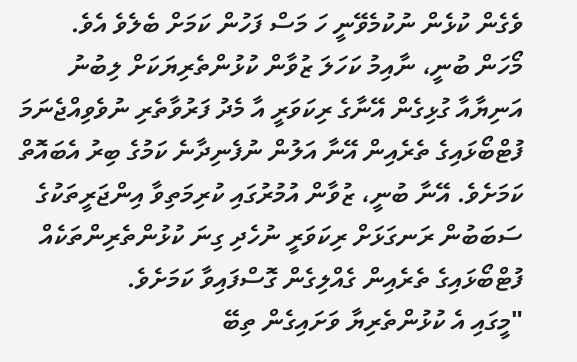ވެގެން ކުޅެން ނުކުމެވޭނީ ހަ މަސް ފަހުން ކަމަށް ބެލެވެ އެވެ.
މޯހަން ބުނީ، ނާއިމު ކަހަލަ ޒުވާން ކުޅުންތެރިޔަކަށް ލިބުނު އަނިޔާއާ ގުޅިގެން އޭނާގެ ރިކަވަރީ އާ މެދު ފަރުވާތެރި ނުވެވިއްޖެނަމަ ފުޓްބޯޅައިގެ ތެރެއިން އޭނާ އަލުން ނުފެނިދާނެ ކަމުގެ ބިރު އެބައޮތް ކަމަށެވެ. އޭނާ ބުނީ، ޒުވާން އުމުރުގައި ކުރިމަތިވާ އިންޖަރީތަކުގެ ސަބަބުން ރަނގަޅަށް ރިކަވަރީ ނުހެދި ގިނަ ކުޅުންތެރިންތަކެއް ފުޓްބޯޅައިގެ ތެރެއިން ގެއްލިގެން ގޮސްފައިވާ ކަމަށެވެ.
"މީގައި އެ ކުޅުންތެރިޔާ ވަށައިގެން ތިބޭ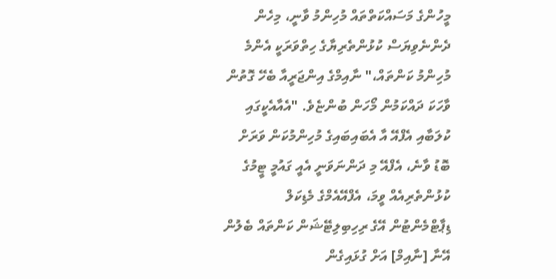މީހުންގެ މަސައްކަތްތައް މުހިންމު ވާނީ، މިހެން ދެންނެވިޔަސް ކުޅުންތެރިޔާގެ ހިތްވަރަކީ އެންމެ މުހިންމު ކަންތައް،" ނާއިމްގެ އިންޖަރީއާ ބެހޭ ގޮތުން ވާހަކަ ދައްކަމުން މޯހަން ބުންޏެވެ. "އެއާއެކީގައި ކުލަބާއި އެފްއޭ އާ އެބައިބައިގެ މުހިންމުކަން ވަރަށް ބޮޑު ވާނެ، އެފްއޭ މި ދަންނަވަނީ އެއީ ގައުމީ ޓީމުގެ ކުޅުންތެރިއެއް ވީމަ، އެފްއޭއެމްގެ މެޑިކަލް ޑިޕާޓްމެންޓުން އޭގެ ރިހިބިލިޓޭޝަން ކަންތައް ބެލުން އޭނާ [ނާއިމް] އަށް ގުޅައިގެން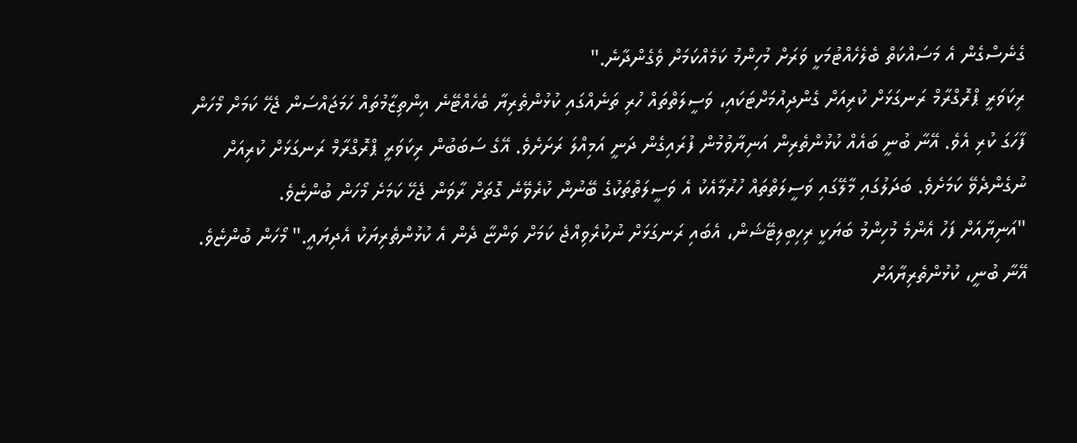ގެނެސްގެން އެ މަސައްކަތް ބެލެހެއްޓުމަކީ ވަރަށް މުހިންމު ކަމެއްކަމަށް ވެގެންދާނެ."
ރިކަވަރީ ޕްރޮގްރާމް ރަނގަޅަށް ކުރިއަށް ގެންދިއުމަށްޓަކައި، ވަސީލަތްތައް ހުރި ތަނެއްގައި ކުޅުންތެރިޔާ ބެހެއްޓޭނެ އިންތިޒާމުތައް ހަމަޖައްސަން ޖެހޭ ކަމަށް މޯހަން ފާހަގަ ކުރި އެވެ. އޭނާ ބުނީ ބައެއް ކުޅުންތެރިން އަނިޔާވުމުން ފުރައިގެން ދަނީ އަމިއްލަ ރަށަށެވެ. އޭގެ ސަބަބުން ރިކަވަރީ ޕްރޮގްރާމް ރަނގަޅަށް ކުރިއަށް ނުގެންދެވޭ ކަމަށެވެ. ބަދަލުގައި މާލޭގައި ވަސީލަތްތައް ހުރުމާއެކު އެ ވަސީލަތްތަކުގެ ބޭނުން ކުރެވޭނެ ގޮތަށް ރާވަން ޖެހޭ ކަމަށެ މޯހަން ބުންޏެވެ.
"އަނިޔާއަށް ފަހު އެންމެ މުހިންމު ބަޔަކީ ރިހިބިލިޓޭޝަން، އެބައި ރަނގަޅަށް ނުކުރެވިއްޖެ ކަމަށް ވަންޏާ ދެން އެ ކުޅުންތެރިޔަކު އެދިޔައީ." މޯހަން ބުންޏެވެ.
އޭނާ ބުނީ، ކުޅުންތެރިޔާއަށް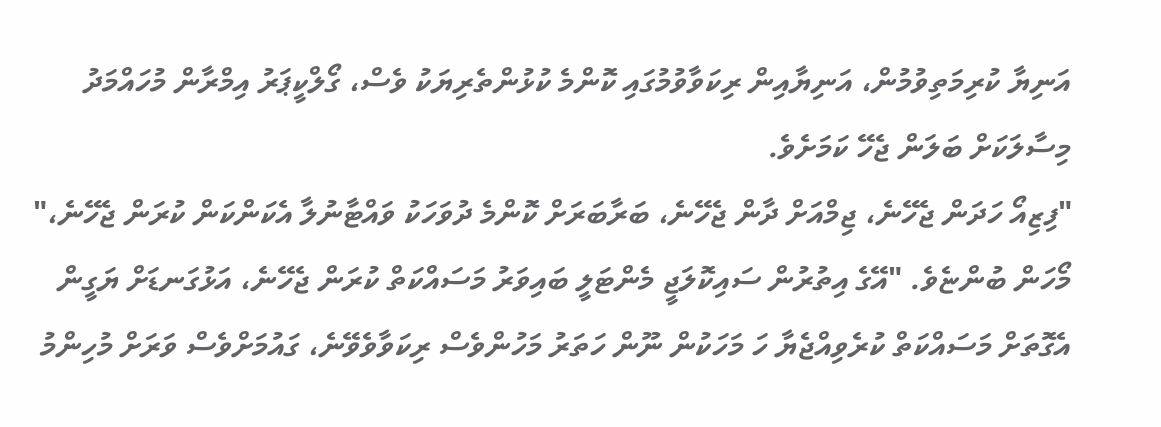އަނިޔާ ކުރިމަތިވުމުން، އަނިޔާއިން ރިކަވާވުމުގައި ކޮންމެ ކުޅުންތެރިޔަކު ވެސް، ގޯލްކީޕަރު އިމްރާން މުހައްމަދު މިސާލަކަށް ބަލަން ޖެހޭ ކަމަށެވެ.
"ފިޒިއޯ ހަދަން ޖެހޭނެ، ޖިމްއަށް ދާން ޖެހޭނެ، ބަރާބަރަށް ކޮންމެ ދުވަހަކު ވައްޓާނުލާ އެކަންކަން ކުރަން ޖެހޭނެ،" މޯހަން ބުންޏެވެ. "އޭގެ އިތުރުން ސައިކޮލަޖީ މެންޓަލީ ބައިވަރު މަސައްކަތް ކުރަން ޖެހޭނެ، އަޅުގަނޑަށް ޔަގީން އެގޮތަށް މަސައްކަތް ކުރެވިއްޖެޔާ ހަ މަހަކުން ނޫން ހަތަރު މަހުންވެސް ރިކަވާވެވޭނެ، ގައުމަށްވެސް ވަރަށް މުހިންމު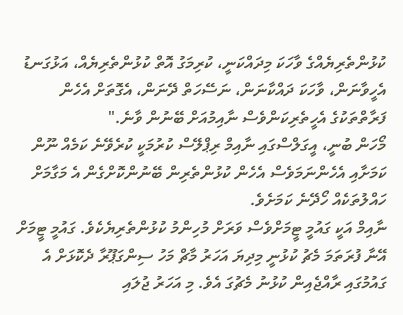ކުޅުންތެރިޔެއްގެ ވާހަކަ މިދައްކަނީ، ކުރިމަގު އޮތް ކުޅުންތެރިޔެއް، އަޅުގަނޑު އެހީވާނަން، ވާހަކަ ދައްކާނަން، ނަސޭހަތް ދޭނަން، އެގޮތަށް އެހެން ފަރާތްތަކުގެ އެހީތެރިކަންވެސް ނާއިމުއަށް ބޭނުން ވާނެ."
މޯހަން ބުނީ، އީގަލްސްގައި ނާއިމް ރިޕްލޭސް ކުރުމަކީ ކުރެވޭނެ ކަމެއް ނޫން ކަމަށާއި އެހެންނަމަވެސް އެހެން ކުޅުންތެރިން ބޭނުންކޮށްގެން އެ މަގާމަށް ހައްލުތަކެއް ހޯދޭނެ ކަމަށެވެ.
ނާއިމް އަކީ ގައުމީ ޓީމަށްވެސް ވަރަށް މުހިންމު ކުޅުންތެރިޔެކެވެ. ގައުމީ ޓީމަށް އޭނާ ފުރަތަމަ މެޗު ކުޅުނީ މިދިޔަ އަހަރު މާޗް މަހު ސިންގަޕޫރާ ދެކޮޅަށް އެ ގައުމުގައި ރާއްޖެއިން ކުޅުނު މެޗުގަ އެވެ. މި އަހަރު ޖުލައި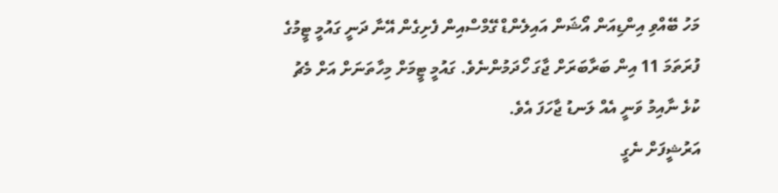މަހު ބޭއްވި އިންޑިއަން އޯޝަން އައިލެންޑް ގޭމްސްއިން ފެށިގެން އޭނާ ދަނީ ގައުމީ ޓީމުގެ ފުރަތަމަ 11 އިން ބަރާބަރަށް ޖާގަ ހޯދަމުންނެވެ. ގައުމީ ޓީމަށް މިހާތަނަށް އަށް މެޗު ކުޅެ ނާއިމު ވަނީ އެއް ލަނޑު ޖާހަފަ އެވެ.
އަރުޝީފަށް ނެގީ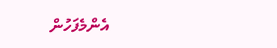އެންމެފަހުން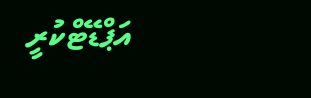އަޕްޑޭޓްކުރީ